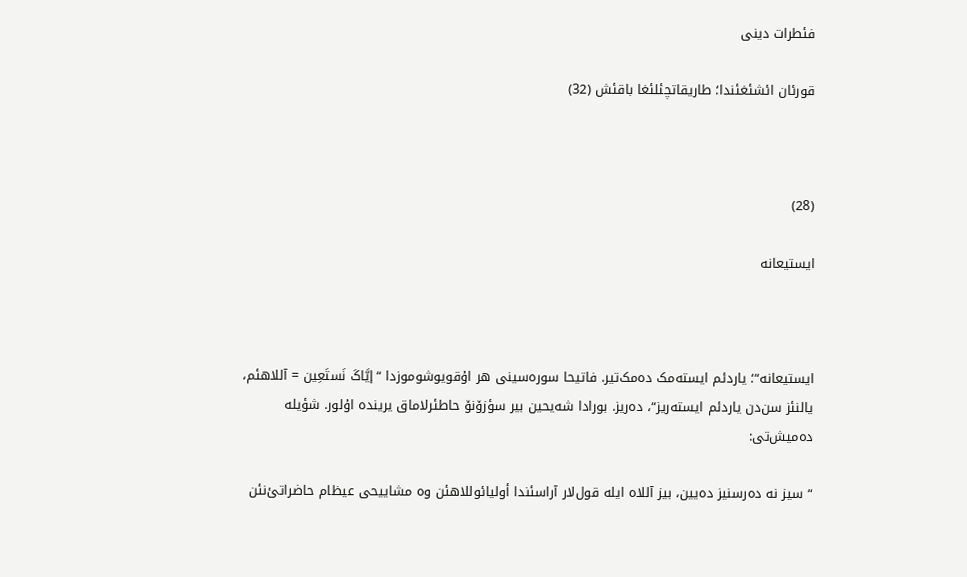فئطرات دینی

قورئان ائشئغئندا؛ طاریقاتچئلئغا باقئش (32)



(28)

ایستیعانە



ایستیعانە“؛ یاردئم ایستەمک دەمک‌تیر. فاتیحا سورەسینی هر اۇقویوشوموزدا “إیَّاکَ نَستَعِین = آللاهئم، یالنئز سن‌دن یاردئم ایستەریز“، دەریز. بورادا شەیحین بیر سؤزۆنۆ حاطئرلاماق یریندە اۇلور. شؤیلە دەمیش‌تی:

“سیز نە دەرسنیز دەیین، بیز آللاە ایلە قول‌لار آراسئندا أولیائوللاهئن وە مشاییحی عیظام حاضراتئ‌نئن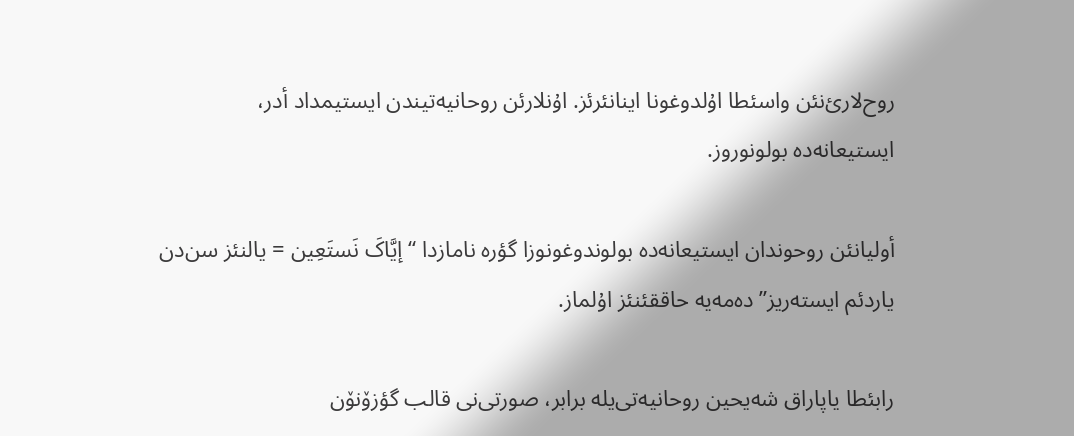روح‌لارئ‌نئن واسئطا اۇلدوغونا اینانئرئز. اۇنلارئن روحانیەتیندن ایستیمداد أدر، ایستیعانەدە بولونوروز.

أولیانئن روحوندان ایستیعانەدە بولوندوغونوزا گؤرە نامازدا “إیَّاکَ نَستَعِین = یالنئز سن‌دن یاردئم ایستەریز” دەمەیە حاققئنئز اۇلماز.

رابئطا یاپاراق شەیحین روحانیەتی‌یلە برابر، صورتی‌نی قالب گؤزۆنۆن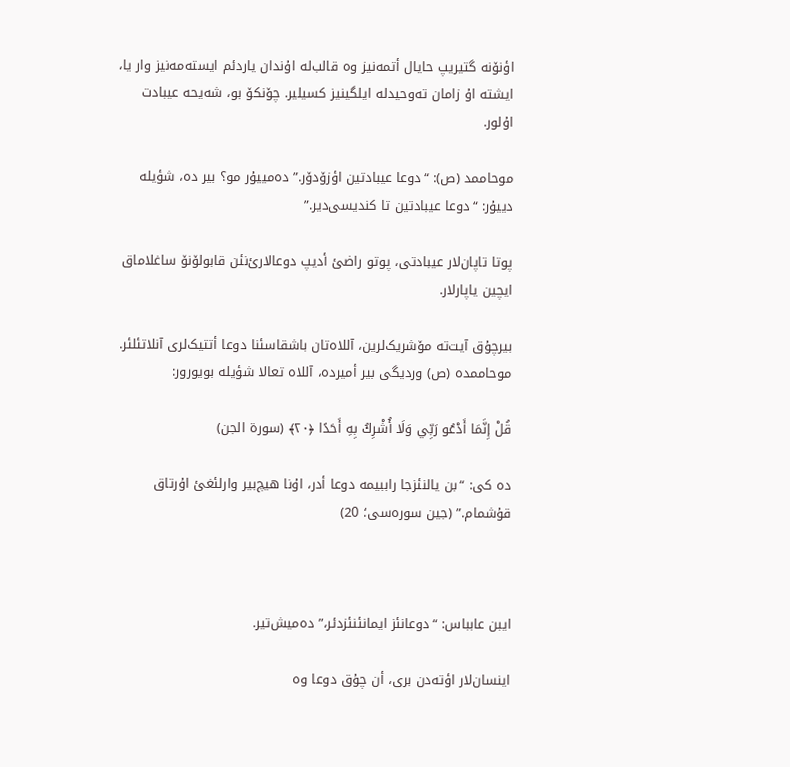اؤنۆنە گتیریپ حایال أتمەنیز وە قالب‌لە اۇندان یاردئم ایستەمەنیز وار یا، ایشتە اۇ زامان تەوحیدلە ایلگینیز کسیلیر. چۆنکۆ بو، شەیحە عیبادت اۇلور.

موحاممد (ص): “دوعا عیبادتین اؤزۆدۆر.” دەمییۇر مو؟ بیر دە، شؤیلە دییۇر: “دوعا عیبادتین تا کندیسی‌دیر.”

پوتا تاپان‌لار عیبادتی، پوتو راضئ أدیپ دوعالارئ‌نئن قابولۆنۆ ساغلاماق ایچین یاپارلار.

بیرچۇق آیت‌تە مۆشریک‌لرین، آللاەتان باشقاسئنا دوعا أتتیک‌لری آنلاتئلئر. موحاممدە (ص) وردیگی بیر أمیردە، آللاە تعالا شؤیلە بویورور:

قُلْ إِنَّمَا أَدْعُو رَبِّي وَلَا أُشْرِكُ بِهِ أَحَدًا ﴿۲۰﴾ (سورة الجن)

دە کی: “بن یالنئزجا راببیمە دوعا أدر، اۇنا هیچ‌بیر وارلئغئ اۇرتاق قۇشمام.” (جین سورەسی؛ 20)



ایبن عابباس: “دوعانئز ایمانئنئزدئر،” دەمیش‌تیر.

اینسان‌لار اؤتەدن بری، أن چۇق دوعا وە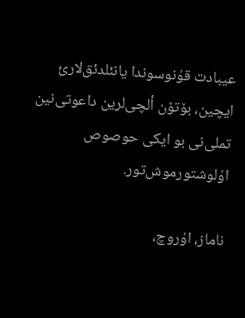عیبادت قۇنوسوندا یانئلدئق‌لارئ ایچین، بۆتۆن ألچی‌لرین داعوتی‌نین تملی‌نی بو ایکی حوصوص اۇلوشتورموش‌تور.

ناماز، اۇروچ،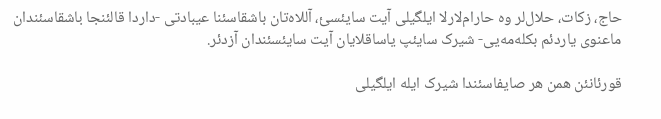حاج، زکات، حلال‌لر وە حارام‌لارلا ایلگیلی آیت سایئسئ، آللاەتان باشقاسئنا عیبادتی -داردا قالئنجا باشقاسئندان ماعنوی یاردئم بکلەمەیی- شیرک سایئپ یاساقلایان آیت سایئسئندان آزدئر.

قورئانئن همن هر صایفاسئندا شیرک ایلە ایلگیلی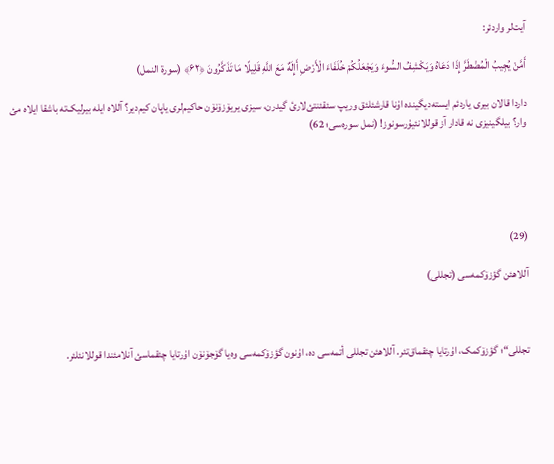آیت‌لر واردئر:

أَمَّنْ يُجِيبُ الْمُضْطَرَّ إِذَا دَعَاهُ وَيَكْشِفُ السُّوءَ وَيَجْعَلُكُمْ خُلَفَاءَ الْأَرْضِ أَإِلَهٌ مَعَ اللَّهِ قَلِيلًا مَا تَذَكَّرُونَ ﴿۶۲﴾ (سورة النمل)

داردا قالان بیری یاردئم ایستەدیگیندە اۇنا قارشئلئق وریپ سئقئنتئ‌لارئ گیدرن، سیزی یریۆزۆنۆن حاکیم‌لری یاپان کیم‌دیر؟ آللاە ایلە بیرلیک‌تە باشقا ایلاە مئ وار؟ بیلگینیزی نە قادار آز قوللانئیۇرسونوز! (نمل سورەسی؛ 62)





(29)

آللاهئن گؤزۆکمەسی (تجللی)



تجللی“؛ گؤزۆکمک، اۇرتایا چئقماق‌تئر. آللاهئن تجللی أتمەسی دە، اۇنون گؤزۆکمەسی وەیا گۆجۆنۆن اۇرتایا چئقماسئ آنلامئندا قوللانئلئر.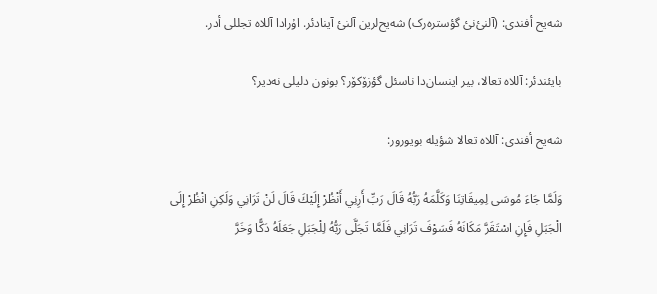شەیح أفندی: (آلنئ‌نئ گؤسترەرک) شەیح‌لرین آلنئ آینادئر. اۇرادا آللاە تجللی أدر.

بایئندئر: آللاە تعالا، بیر اینسان‌دا ناسئل گؤزۆکۆر؟ بونون دلیلی نەدیر؟

شەیح أفندی: آللاە تعالا شؤیلە بویورور:

وَلَمَّا جَاءَ مُوسَى لِمِيقَاتِنَا وَكَلَّمَهُ رَبُّهُ قَالَ رَبِّ أَرِنِي أَنْظُرْ إِلَيْكَ قَالَ لَنْ تَرَانِي وَلَكِنِ انْظُرْ إِلَى الْجَبَلِ فَإِنِ اسْتَقَرَّ مَكَانَهُ فَسَوْفَ تَرَانِي فَلَمَّا تَجَلَّى رَبُّهُ لِلْجَبَلِ جَعَلَهُ دَكًّا وَخَرَّ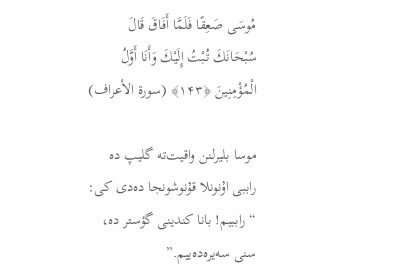مُوسَى صَعِقًا فَلَمَّا أَفَاقَ قَالَ سُبْحَانَكَ تُبْتُ إِلَيْكَ وَأَنَا أَوَّلُ الْمُؤْمِنِينَ ﴿۱۴۳﴾ (سورة الأعراف)

موسا بلیرلنن واقیت‌تە گلیپ دە راببی اۇنونلا قۇنوشونجا دەدی کی: “راببیم! بانا کندینی گؤستر دە، سنی سەیرەدەییم.”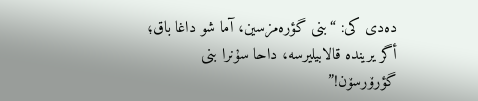دەدی کی: “بنی گؤرەمزسین، آما شو داغا باق؛ أگر یریندە قالابیلیرسە، داحا سۇنرا بنی گؤرۆرسۆن!”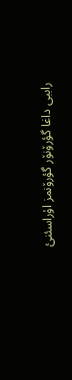راببی داغا گؤرۆنۆر گؤرۆنمز اۇراسئنئ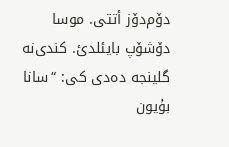دۆم‌دۆز أتتی. موسا دۆشۆپ بایئلدئ. کندی‌نە گلینجە دەدی کی: “سانا بۇیون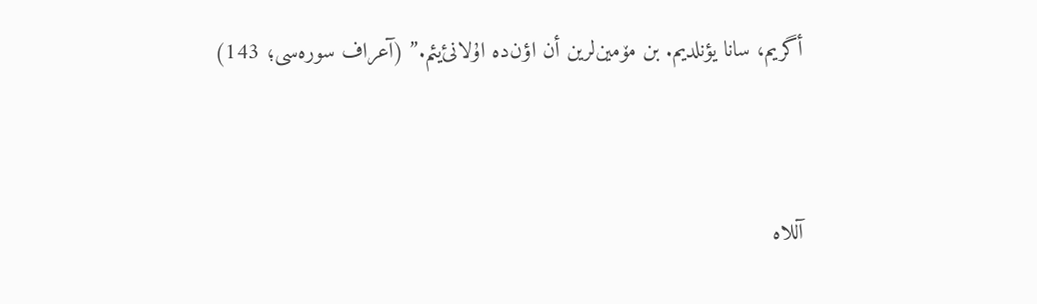أگریم، سانا یؤنلدیم. بن مۆمین‌لرین أن اؤن‌دە اۇلانئ‌یئم.” (آعراف سورەسی؛ 143)



آللاە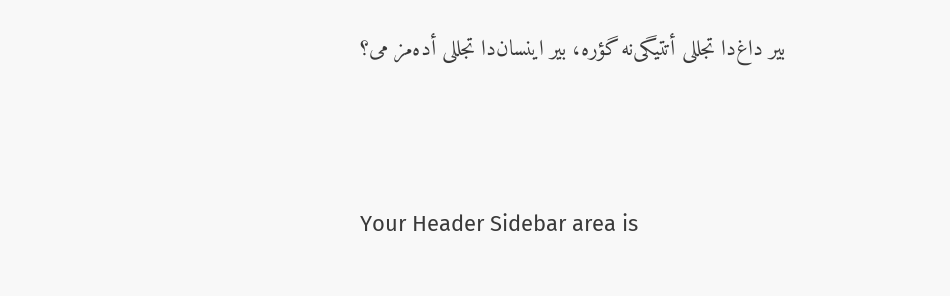بیر داغ‌دا تجللی أتتیگی‌نە گؤرە، بیر اینسان‌دا تجللی أدەمز می؟



Your Header Sidebar area is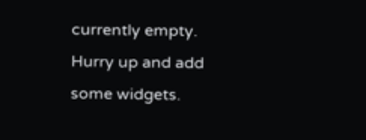currently empty. Hurry up and add some widgets.